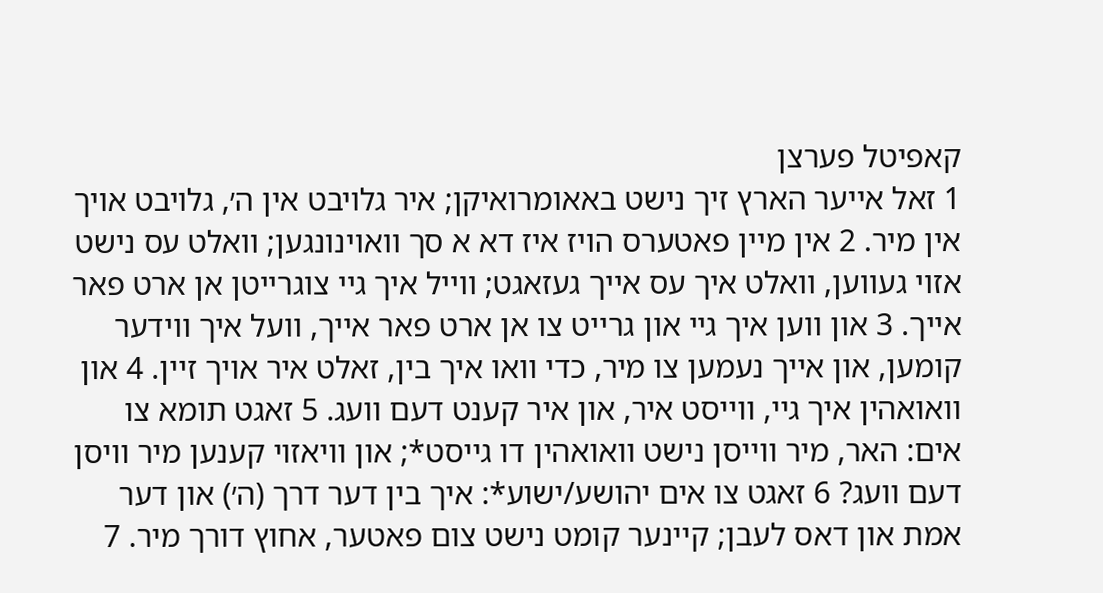קאפיטל פערצן
1 זאל אייער הארץ זיך נישט באאומרואיקן; איר גלויבט אין ה׳, גלויבט אויך אין מיר. 2 אין מיין פאטערס הויז איז דא א סך וואוינונגען; וואלט עס נישט אזוי געווען, וואלט איך עס אייך געזאגט; ווייל איך גיי צוגרייטן אן ארט פאר אייך. 3 און ווען איך גיי און גרייט צו אן ארט פאר אייך, וועל איך ווידער קומען, און אייך נעמען צו מיר, כדי וואו איך בין, זאלט איר אויך זיין. 4 און וואואהין איך גיי, ווייסט איר, און איר קענט דעם וועג. 5 זאגט תומא צו אים: האר, מיר ווייסן נישט וואואהין דו גייסט*; און וויאזוי קענען מיר וויסן דעם וועג? 6 זאגט צו אים יהושע/ישוע*: איך בין דער דרך (ה׳) און דער אמת און דאס לעבן; קיינער קומט נישט צום פאטער, אחוץ דורך מיר. 7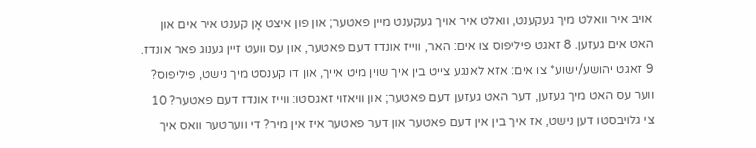אויב איר וואלט מיך געקענט, וואלט איר אויך געקענט מיין פאטער; און פון איצט אָן קענט איר אים און האט אים געזען. 8 זאגט פיליפוס צו אים: האר, ווייז אונדז דעם פאטער, און עס וועט זיין גענוג פאר אונדז. 9 זאגט יהושע/ישוע* צו אים: אזא לאנגע צייט בין איך שוין מיט אייך, און דו קענסט מיך נישט, פיליפוס? ווער עס האט מיך געזען, דער האט געזען דעם פאטער; און וויאזוי זאגסטו: ווייז אונדז דעם פאטער? 10 צי גלויבסטו דען נישט, אז איך בין אין דעם פאטער און דער פאטער איז אין מיר? די ווערטער וואס איך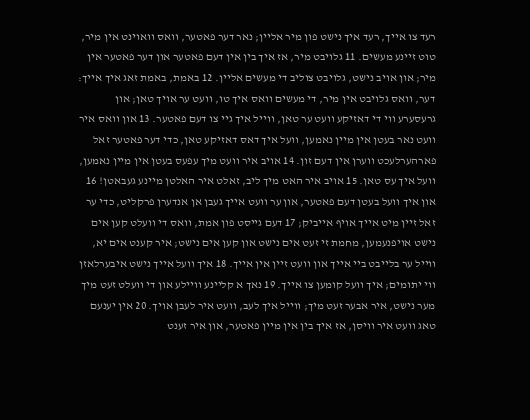רעד צו אייך, רעד איך נישט פון מיר אליין; נאר דער פאטער, וואס וואוינט אין מיר, טוט זיינע מעשים. 11 גלויבט מיר, אז איך בין אין דעם פאטער און דער פאטער אין מיר; און אויב נישט, גלויבט צוליב די מעשים אליין. 12 באמת, באמת זאג איך אייך: דער, וואס גלויבט אין מיר, די מעשים וואס איך טו, וועט ער אויך טאן; און גרעסערע ווי די דאזיקע וועט ער טאן, ווייל איך גיי צו דעם פאטער. 13 און וואס איר וועט נאר בעטן אין מיין נאמען, וועל איך דאס דאזיקע טאן, כדי דער פאטער זאל פארהערלעכט ווערן אין דעם זון. 14 אויב איר וועט מיך עפעס בעטן אין מיין נאמען, וועל איך עס טאן. 15 אויב איר האט מיך ליב, זאלט איר האלטן מיינע געבאטן! 16 און איך וועל בעטן דעם פאטער, און ער וועט אייך געבן אן אנדערן פרקליט, כדי ער זאל זיין מיט אייך אויף אייביק; 17 דעם גייסט פון אמת, וואס די וועלט קען אים נישט אויפנעמען, מחמת זי זעט אים נישט און קען אים נישט; איר קענט אים יא, ווייל ער בלייבט ביי אייך און וועט זיין אין אייך. 18 איך וועל אייך נישט איבערלאזן ווי יתומים; איך וועל קומען צו אייך. 19 נאך א קליינע וויילע און די וועלט זעט מיך מער נישט, איר אבער זעט מיך; ווייל איך לעב, וועט איר לעבן אויך. 20 אין יענעם טאג וועט איר וויסן, אז איך בין אין מיין פאטער, און איר זענט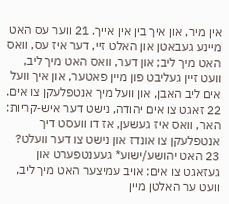אין מיר, און איך בין אין אייך. 21 ווער עס האט מיינע געבאטן און האלט זיי, דער איז עס, וואס האט מיך ליב; און דער, וואס האט מיך ליב, וועט זיין געליבט פון מיין פאטער, און איך וועל אים ליב האבן, און וועל מיך אנטפלעקן צו אים. 22 זאגט צו אים יהודה, נישט דער איש‑קריות: האר, וואס איז געשען, אז דו וועסט דיך אנטפלעקן צו אונדז און נישט צו דער וועלט? 23 האט יהושע/ישוע* געענטפערט און געזאגט צו אים: אויב עמיצער האט מיך ליב, וועט ער האלטן מיין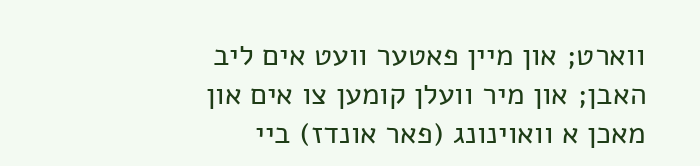ווארט; און מיין פאטער וועט אים ליב האבן; און מיר וועלן קומען צו אים און מאכן א וואוינונג (פאר אונדז) ביי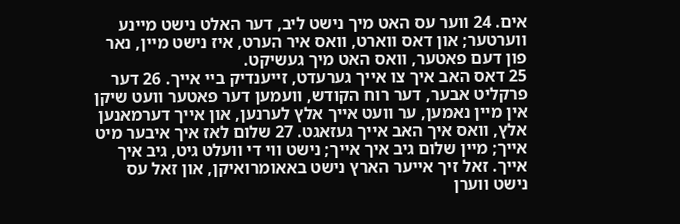אים. 24 ווער עס האט מיך נישט ליב, דער האלט נישט מיינע ווערטער; און דאס ווארט, וואס איר הערט, איז נישט מיין, נאר פון דעם פאטער, וואס האט מיך געשיקט.
25 דאס האב איך צו אייך גערעדט, זייענדיק ביי אייך. 26 דער פרקליט אבער, דער רוח הקודש, וועמען דער פאטער וועט שיקן אין מיין נאמען, ער וועט אייך אלץ לערנען, און אייך דערמאנען אלץ, וואס איך האב אייך געזאגט. 27 שלום לאז איך איבער מיט אייך; מיין שלום גיב איך אייך; נישט ווי די וועלט גיט, גיב איך אייך. זאל זיך אייער הארץ נישט באאומרואיקן, און זאל עס נישט ווערן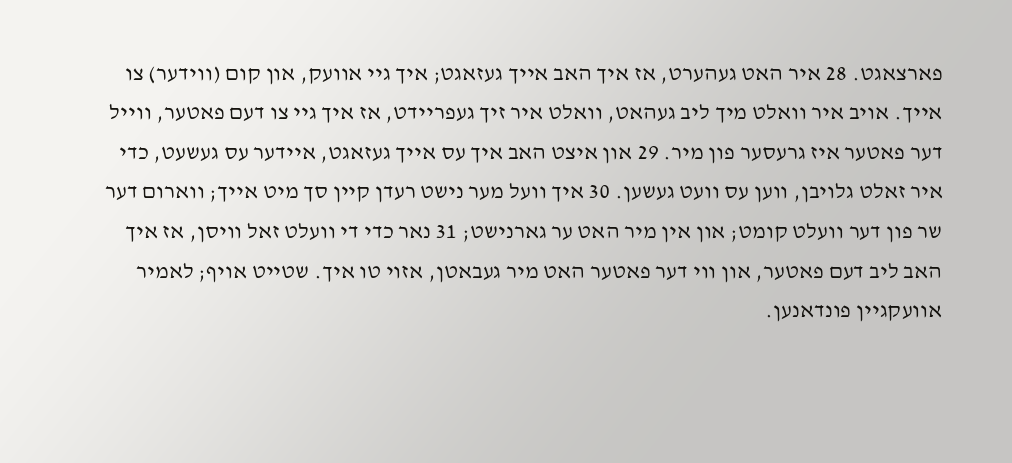פארצאגט. 28 איר האט געהערט, אז איך האב אייך געזאגט; איך גיי אוועק, און קום (ווידער) צו אייך. אויב איר וואלט מיך ליב געהאט, וואלט איר זיך געפריידט, אז איך גיי צו דעם פאטער, ווייל דער פאטער איז גרעסער פון מיר. 29 און איצט האב איך עס אייך געזאגט, איידער עס געשעט, כדי איר זאלט גלויבן, ווען עס וועט געשען. 30 איך וועל מער נישט רעדן קיין סך מיט אייך; ווארום דער שר פון דער וועלט קומט; און אין מיר האט ער גארנישט; 31 נאר כדי די וועלט זאל וויסן, אז איך האב ליב דעם פאטער, און ווי דער פאטער האט מיר געבאטן, אזוי טו איך. שטייט אויף; לאמיר אוועקגיין פונדאנען.